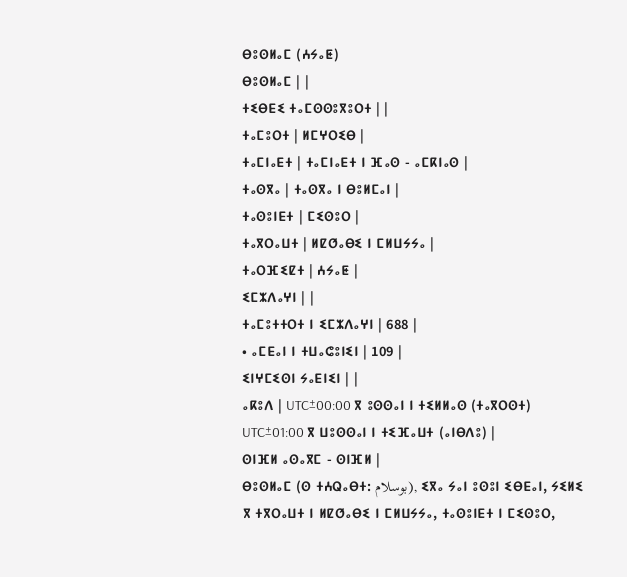ⴱⵓⵙⵍⴰⵎ (ⵄⵢⴰⵟ)
ⴱⵓⵙⵍⴰⵎ | |
ⵜⵉⴱⴹⵉ ⵜⴰⵎⵙⵙⵓⴳⵓⵔⵜ | |
ⵜⴰⵎⵓⵔⵜ | ⵍⵎⵖⵔⵉⴱ |
ⵜⴰⵎⵏⴰⴹⵜ | ⵜⴰⵎⵏⴰⴹⵜ ⵏ ⴼⴰⵙ - ⴰⵎⴽⵏⴰⵙ |
ⵜⴰⵙⴳⴰ | ⵜⴰⵙⴳⴰ ⵏ ⴱⵓⵍⵎⴰⵏ |
ⵜⴰⵙⵓⵏⴹⵜ | ⵎⵉⵙⵓⵔ |
ⵜⴰⴳⵔⴰⵡⵜ | ⵍⵇⵚⴰⴱⵉ ⵏ ⵎⵍⵡⵢⵢⴰ |
ⵜⴰⵔⴼⵉⵇⵜ | ⵄⵢⴰⵟ |
ⵉⵎⵣⴷⴰⵖⵏ | |
ⵜⴰⵎⵓⵜⵜⵔⵜ ⵏ ⵉⵎⵣⴷⴰⵖⵏ | 688 |
• ⴰⵎⴹⴰⵏ ⵏ ⵜⵡⴰⵛⵓⵏⵉⵏ | 109 |
ⵉⵏⵖⵎⵉⵙⵏ ⵢⴰⴹⵏⵉⵏ | |
ⴰⴽⵓⴷ | UTC±00:00 ⴳ ⵓⵙⵙⴰⵏ ⵏ ⵜⵉⵍⵍⴰⵙ (ⵜⴰⴳⵔⵙⵜ) UTC±01:00 ⴳ ⵡⵓⵙⵙⴰⵏ ⵏ ⵜⵉⴼⴰⵡⵜ (ⴰⵏⴱⴷⵓ) |
ⵙⵏⴼⵍ ⴰⵙⴰⴳⵎ - ⵙⵏⴼⵍ |
ⴱⵓⵙⵍⴰⵎ (ⵙ ⵜⵄⵕⴰⴱⵜ: بوسلام), ⵉⴳⴰ ⵢⴰⵏ ⵓⵙⵓⵏ ⵉⴱⴹⴰⵏ, ⵢⵉⵍⵉ ⴳ ⵜⴳⵔⴰⵡⵜ ⵏ ⵍⵇⵚⴰⴱⵉ ⵏ ⵎⵍⵡⵢⵢⴰ, ⵜⴰⵙⵓⵏⴹⵜ ⵏ ⵎⵉⵙⵓⵔ,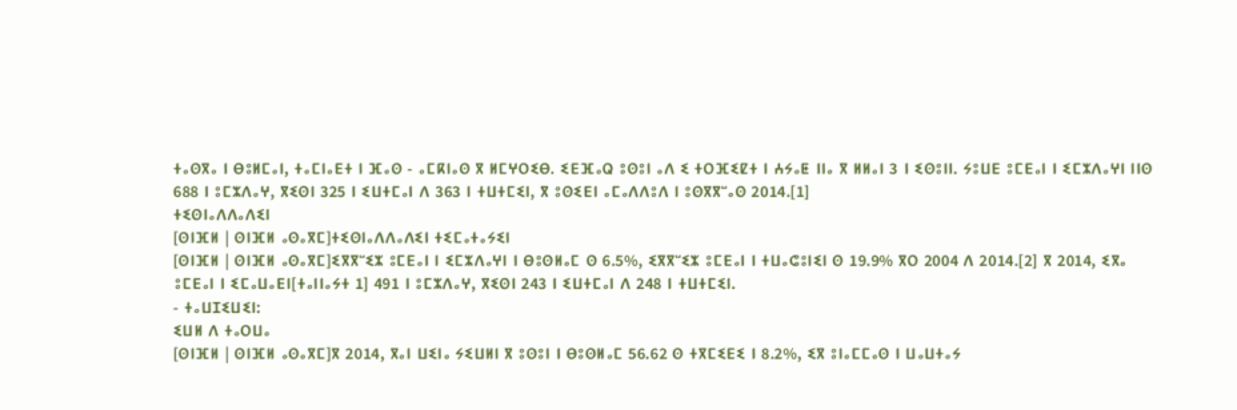ⵜⴰⵙⴳⴰ ⵏ ⴱⵓⵍⵎⴰⵏ, ⵜⴰⵎⵏⴰⴹⵜ ⵏ ⴼⴰⵙ - ⴰⵎⴽⵏⴰⵙ ⴳ ⵍⵎⵖⵔⵉⴱ. ⵉⴹⴼⴰⵕ ⵓⵙⵓⵏ ⴰⴷ ⵉ ⵜⵔⴼⵉⵇⵜ ⵏ ⵄⵢⴰⵟ ⵏⵏⴰ ⴳ ⵍⵍⴰⵏ 3 ⵏ ⵉⵙⵓⵏⵏ. ⵢⵓⵡⴹ ⵓⵎⴹⴰⵏ ⵏ ⵉⵎⵣⴷⴰⵖⵏ ⵏⵏⵙ 688 ⵏ ⵓⵎⵣⴷⴰⵖ, ⴳⵉⵙⵏ 325 ⵏ ⵉⵡⵜⵎⴰⵏ ⴷ 363 ⵏ ⵜⵡⵜⵎⵉⵏ, ⴳ ⵓⵙⵉⴹⵏ ⴰⵎⴰⴷⴷⵓⴷ ⵏ ⵓⵙⴳⴳⵯⴰⵙ 2014.[1]
ⵜⵉⵙⵏⴰⴷⴷⴰⴷⵉⵏ
[ⵙⵏⴼⵍ | ⵙⵏⴼⵍ ⴰⵙⴰⴳⵎ]ⵜⵉⵙⵏⴰⴷⴷⴰⴷⵉⵏ ⵜⵉⵎⴰⵜⴰⵢⵉⵏ
[ⵙⵏⴼⵍ | ⵙⵏⴼⵍ ⴰⵙⴰⴳⵎ]ⵉⴳⴳⵯⵉⵣ ⵓⵎⴹⴰⵏ ⵏ ⵉⵎⵣⴷⴰⵖⵏ ⵏ ⴱⵓⵙⵍⴰⵎ ⵙ 6.5%, ⵉⴳⴳⵯⵉⵣ ⵓⵎⴹⴰⵏ ⵏ ⵜⵡⴰⵛⵓⵏⵉⵏ ⵙ 19.9% ⴳⵔ 2004 ⴷ 2014.[2] ⴳ 2014, ⵉⴳⴰ ⵓⵎⴹⴰⵏ ⵏ ⵉⵎⴰⵡⴰⴹⵏ[ⵜⴰⵏⵏⴰⵢⵜ 1] 491 ⵏ ⵓⵎⵣⴷⴰⵖ, ⴳⵉⵙⵏ 243 ⵏ ⵉⵡⵜⵎⴰⵏ ⴷ 248 ⵏ ⵜⵡⵜⵎⵉⵏ.
- ⵜⴰⵡⵊⵉⵡⵉⵏ:
ⵉⵡⵍ ⴷ ⵜⴰⵔⵡⴰ
[ⵙⵏⴼⵍ | ⵙⵏⴼⵍ ⴰⵙⴰⴳⵎ]ⴳ 2014, ⴳⴰⵏ ⵡⵉⵏⴰ ⵢⵉⵡⵍⵏ ⴳ ⵓⵙⵓⵏ ⵏ ⴱⵓⵙⵍⴰⵎ 56.62 ⵙ ⵜⴳⵎⵉⴹⵉ ⵏ 8.2%, ⵉⴳ ⵓⵏⴰⵎⵎⴰⵙ ⵏ ⵡⴰⵡⵜⴰⵢ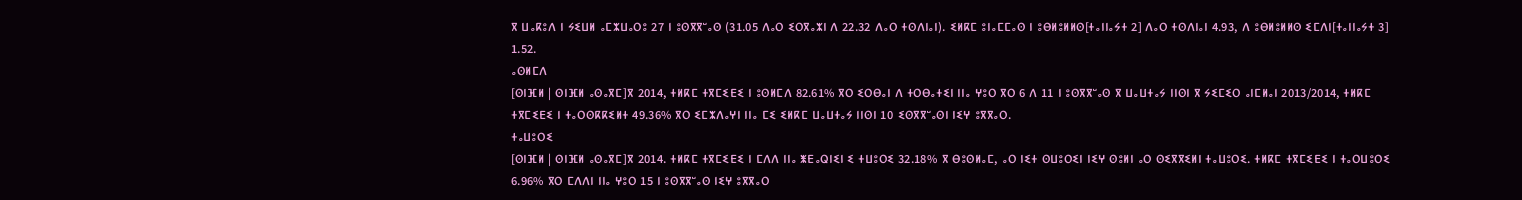ⴳ ⵡⴰⴽⵓⴷ ⵏ ⵢⵉⵡⵍ ⴰⵎⵣⵡⴰⵔⵓ 27 ⵏ ⵓⵙⴳⴳⵯⴰⵙ (31.05 ⴷⴰⵔ ⵉⵔⴳⴰⵣⵏ ⴷ 22.32 ⴷⴰⵔ ⵜⵙⴷⵏⴰⵏ). ⵉⵍⴽⵎ ⵓⵏⴰⵎⵎⴰⵙ ⵏ ⵓⴱⵍⵓⵍⵍⵙ[ⵜⴰⵏⵏⴰⵢⵜ 2] ⴷⴰⵔ ⵜⵙⴷⵏⴰⵏ 4.93, ⴷ ⵓⴱⵍⵓⵍⵍⵙ ⵉⵎⴷⵏ[ⵜⴰⵏⵏⴰⵢⵜ 3] 1.52.
ⴰⵙⵍⵎⴷ
[ⵙⵏⴼⵍ | ⵙⵏⴼⵍ ⴰⵙⴰⴳⵎ]ⴳ 2014, ⵜⵍⴽⵎ ⵜⴳⵎⵉⴹⵉ ⵏ ⵓⵙⵍⵎⴷ 82.61% ⴳⵔ ⵉⵔⴱⴰⵏ ⴷ ⵜⵔⴱⴰⵜⵉⵏ ⵏⵏⴰ ⵖⵓⵔ ⴳⵔ 6 ⴷ 11 ⵏ ⵓⵙⴳⴳⵯⴰⵙ ⴳ ⵡⴰⵡⵜⴰⵢ ⵏⵏⵙⵏ ⴳ ⵢⵉⵎⵉⵔ ⴰⵏⵎⵍⴰⵏ 2013/2014, ⵜⵍⴽⵎ ⵜⴳⵎⵉⴹⵉ ⵏ ⵜⴰⵔⵙⴽⴽⵉⵍⵜ 49.36% ⴳⵔ ⵉⵎⵣⴷⴰⵖⵏ ⵏⵏⴰ ⵎⵉ ⵉⵍⴽⵎ ⵡⴰⵡⵜⴰⵢ ⵏⵏⵙⵏ 10 ⵉⵙⴳⴳⵯⴰⵙⵏ ⵏⵉⵖ ⵓⴳⴳⴰⵔ.
ⵜⴰⵡⵓⵔⵉ
[ⵙⵏⴼⵍ | ⵙⵏⴼⵍ ⴰⵙⴰⴳⵎ]ⴳ 2014. ⵜⵍⴽⵎ ⵜⴳⵎⵉⴹⵉ ⵏ ⵎⴷⴷ ⵏⵏⴰ ⵥⴹⴰⵕⵏⵉⵏ ⵉ ⵜⵡⵓⵔⵉ 32.18% ⴳ ⴱⵓⵙⵍⴰⵎ, ⴰⵔ ⵏⵉⵜ ⵙⵡⵓⵔⵉⵏ ⵏⵉⵖ ⵙⵓⵍⵏ ⴰⵔ ⵙⵉⴳⴳⵉⵍⵏ ⵜⴰⵡⵓⵔⵉ. ⵜⵍⴽⵎ ⵜⴳⵎⵉⴹⵉ ⵏ ⵜⴰⵔⵡⵓⵔⵉ 6.96% ⴳⵔ ⵎⴷⴷⵏ ⵏⵏⴰ ⵖⵓⵔ 15 ⵏ ⵓⵙⴳⴳⵯⴰⵙ ⵏⵉⵖ ⵓⴳⴳⴰⵔ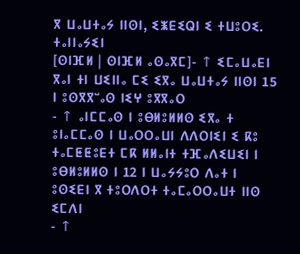ⴳ ⵡⴰⵡⵜⴰⵢ ⵏⵏⵙⵏ, ⵉⵥⴹⵉⵕⵏ ⵉ ⵜⵡⵓⵔⵉ.
ⵜⴰⵏⵏⴰⵢⵉⵏ
[ⵙⵏⴼⵍ | ⵙⵏⴼⵍ ⴰⵙⴰⴳⵎ]- ↑ ⵉⵎⴰⵡⴰⴹⵏ ⴳⴰⵏ ⵜⵏ ⵡⵉⵏⵏⴰ ⵎⵉ ⵉⴳⴰ ⵡⴰⵡⵜⴰⵢ ⵏⵏⵙⵏ 15 ⵏ ⵓⵙⴳⴳⵯⴰⵙ ⵏⵉⵖ ⵓⴳⴳⴰⵔ
- ↑ ⴰⵏⵎⵎⴰⵙ ⵏ ⵓⴱⵍⵓⵍⵍⵙ ⵉⴳⴰ ⵜ ⵓⵏⴰⵎⵎⴰⵙ ⵏ ⵡⴰⵔⵔⴰⵡⵏ ⴷⴷⵔⵏⵉⵏ ⵉ ⴽⵓ ⵜⴰⵎⵟⵟⵓⴹⵜ ⵎⴽ ⵍⵍⴰⵏⵜ ⵜⴼⴰⴷⵉⵡⵉⵏ ⵏ ⵓⴱⵍⵓⵍⵍⵙ ⵏ 12 ⵏ ⵡⴰⵢⵢⵓⵔ ⴷⴰⵜ ⵏ ⵓⵙⵉⴹⵏ ⴳ ⵜⵓⵔⴷⵔⵜ ⵜⴰⵎⴰⵔⵔⴰⵡⵜ ⵏⵏⵙ ⵉⵎⴷⵏ
- ↑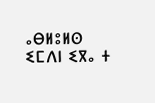ⴰⴱⵍⵓⵍⵙ ⵉⵎⴷⵏ ⵉⴳⴰ ⵜ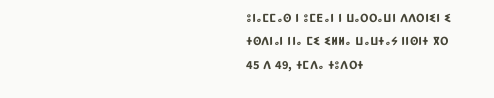ⵓⵏⴰⵎⵎⴰⵙ ⵏ ⵓⵎⴹⴰⵏ ⵏ ⵡⴰⵔⵔⴰⵡⵏ ⴷⴷⵔⵏⵉⵏ ⵉ ⵜⵙⴷⵏⴰⵏ ⵏⵏⴰ ⵎⵉ ⵉⵍⵍⴰ ⵡⴰⵡⵜⴰⵢ ⵏⵏⵙⵏⵜ ⴳⵔ 45 ⴷ 49, ⵜⵎⴷⴰ ⵜⵓⴷⵔⵜ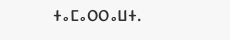ⵜⴰⵎⴰⵔⵔⴰⵡⵜ.